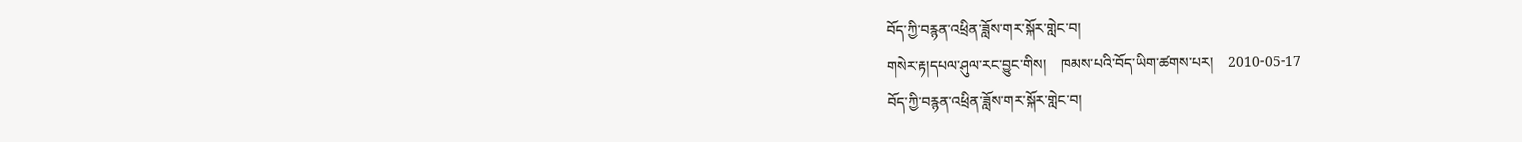བོད་ཀྱི་བརྙན་འཕྲིན་ཟློས་གར་སྐོར་གླེང་བ།
གསེར་རྟ།དཔལ་ཤུལ་རང་བྱུང་གིས།    ཁམས་པའི་བོད་ཡིག་ཚགས་པར།    2010-05-17
བོད་ཀྱི་བརྙན་འཕྲིན་ཟློས་གར་སྐོར་གླེང་བ།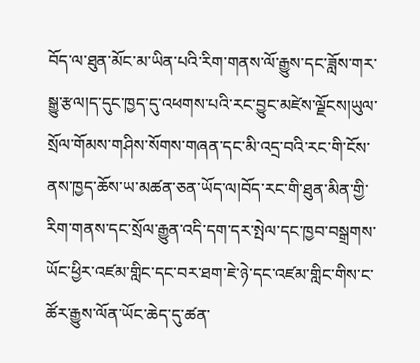བོད་ལ་ཐུན་མོང་མ་ཡིན་པའི་རིག་གནས་ལོ་རྒྱུས་དང་ཟློས་གར་སྒྱུ་རྩལ།ད་དུང་ཁྱད་དུ་འཕགས་པའི་རང་བྱུང་མཛེས་ལྗོངས།ཡུལ་སྲོལ་གོམས་གཤིས་སོགས་གཞན་དང་མི་འདྲ་བའི་རང་གི་ངོས་ནས་ཁྱད་ཆོས་ཡ་མཚན་ཅན་ཡོད་ལ།བོད་རང་གི་ཐུན་མིན་གྱི་རིག་གནས་དང་སྲོལ་རྒྱུན་འདི་དག་དར་སྤེལ་དང་ཁྱབ་བསྒྲགས་ཡོང་ཕྱིར་འཛམ་གླིང་དང་བར་ཐག་ཇེ་ཉེ་དང་འཛམ་གླིང་གིས་ང་ཚོར་རྒྱུས་ལོན་ཡོང་ཆེད་དུ་ཚན་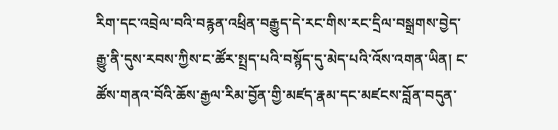རིག་དང་འབྲེལ་བའི་བརྙན་འཕྲིན་བརྒྱུད་དེ་རང་གིས་རང་དྲིལ་བསྒྲགས་བྱེད་རྒྱུ་ནི་དུས་རབས་ཀྱིས་ང་ཚོར་སྤྲད་པའི་བསྙོད་དུ་མེད་པའི་འོས་འགན་ཡིན། ང་ཚོས་གནའ་བོའི་ཆོས་རྒྱལ་རིམ་བྱོན་གྱི་མཛད་རྣམ་དང་མཛངས་བློན་བདུན་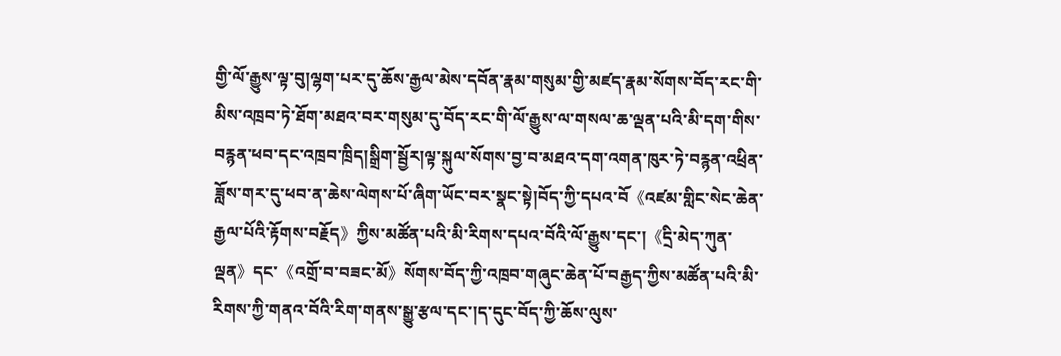གྱི་ལོ་རྒྱུས་ལྟ་བུ།ལྷག་པར་དུ་ཆོས་རྒྱལ་མེས་དབོན་རྣམ་གསུམ་གྱི་མཛད་རྣམ་སོགས་བོད་རང་གི་མིས་འཁྲབ་ཏེ་ཐོག་མཐའ་བར་གསུམ་དུ་བོད་རང་གི་ལོ་རྒྱུས་ལ་གསལ་ཆ་ལྡན་པའི་མི་དག་གིས་བརྙན་ཕབ་དང་འཁྲབ་ཁྲིད།སྒྲིག་སྦྱོར།ལྟ་སྐུལ་སོགས་བྱ་བ་མཐའ་དག་འགན་ཁུར་ཏེ་བརྙན་འཕྲིན་ཟློས་གར་དུ་ཕབ་ན་ཆེས་ལེགས་པོ་ཞིག་ཡོང་བར་སྣང་སྟེ།བོད་ཀྱི་དཔའ་བོ《འཛམ་གླིང་སེང་ཆེན་རྒྱལ་པོའི་རྟོགས་བརྗོད》ཀྱིས་མཚོན་པའི་མི་རིགས་དཔའ་བོའི་ལོ་རྒྱུས་དང་།《དྲི་མེད་ཀུན་ལྡན》དང་《འགྲོ་བ་བཟང་མོ》སོགས་བོད་ཀྱི་འཁྲབ་གཞུང་ཆེན་པོ་བརྒྱད་ཀྱིས་མཚོན་པའི་མི་རིགས་ཀྱི་གནའ་བོའི་རིག་གནས་སྒྱུ་རྩལ་དང་།ད་དུང་བོད་ཀྱི་ཆོས་ལུས་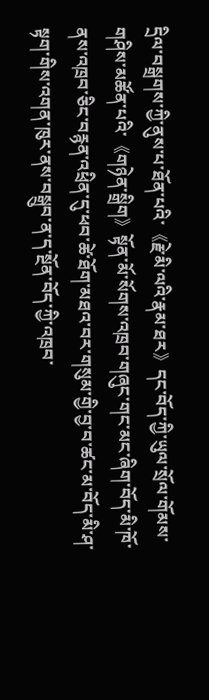དྲིལ་བསྒྲགས་ཀྱི་ནུས་པ་ཐོན་པའི་《རྗེ་མི་ལའི་རྣམ་ཐར》དང་བོད་ཀྱི་ཡུལ་སྲོལ་གོམས་གཤིས་མཚོན་པའི་《གཉེན་སྒྲིག》སྟོན་མོ་སོགས་འཁྲབ་གཞུང་གང་མང་ཞིག་བོད་མི་ཁོ་ནས་འཁྲབ་ཅིང་བརྙན་འཕྲིན་དུ་ཕབ་ཚེ་ཐོག་མཐའ་བར་གསུམ་གྱི་བྱ་བ་ཚང་མ་བོད་མི་ཤ་སྟག་གིས་འགན་ཁུར་ནས་བསྒྲུབ་ན་ད་སྔོན་བོད་ཀྱི་འཁྲབ་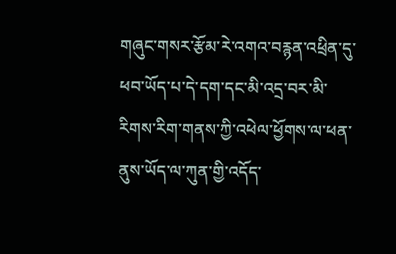གཞུང་གསར་རྩོམ་རེ་འགའ་བརྙན་འཕྲིན་དུ་ཕབ་ཡོད་པ་དེ་དག་དང་མི་འདྲ་བར་མི་རིགས་རིག་གནས་ཀྱི་འཕེལ་ཕྱོགས་ལ་ཕན་ནུས་ཡོད་ལ་ཀུན་གྱི་འདོད་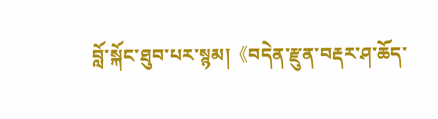བློ་སྐོང་ཐུབ་པར་སྙམ།《བདེན་རྫུན་བརྡར་ཤ་ཆོད་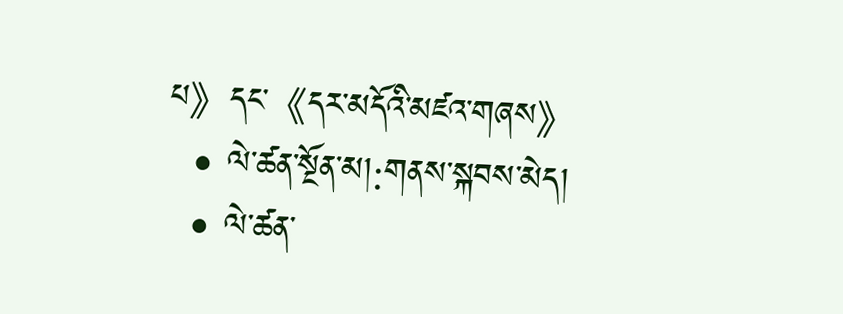པ》དང་《དར་མདོའི་མཛའ་གཞས》
  • ལེ་ཚན་སྔོན་མ།:གནས་སྐབས་མེད།
  • ལེ་ཚན་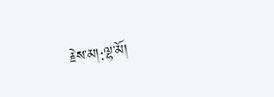རྗེས་མ།:ལྷ་མོ།